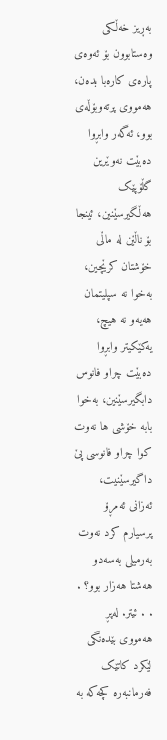بەڕیز خەڵکی وەستابوون بۆ ئەوەی پارەی کارەبا بدەن، هەمووی پرتەوبۆڵەی بوو، ئەگەر وابڕوا دەبێت نەوێرین گڵۆپێک هەڵگیرسێنین، ئینجا بۆ ناڵێن لە ماڵی خۆشتان کرێچین، بەخوا نە سپلیتمان هەیەو نە هیچ، یەکێکیتر وابڕوا دەبێت چراو فانوس دابگیرسێنین، بەخوا بابە خۆشی ها نەوت کوا چراو فانوسی پێ داگیرسێنیت، ئەزانی ئەمڕۆ پرسیارم کرد نەوت بەرمیلی بەسەدو هەشتا هەزار بوو؟ . . . ئیتر. لەپڕ هەمووی بێدەنگی لێکرد کاتێک فەرمانبەرە کچەکە بە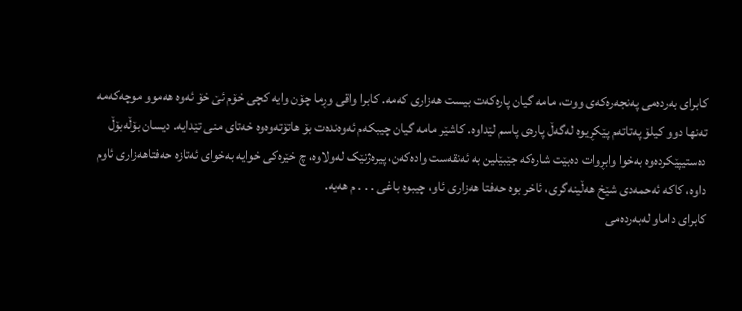کابرای بەردەمی پەنجەرەکەی ووت، مامە گیان پارەکەت بیست هەزاری کەمە. کابرا واقی وڕما چۆن وایە کچی خۆم ئێ خۆ ئەوە هەموو موچەکەمە تەنها دوو کیلۆ پەتاتەم پێکڕیوە لەگەڵ پارەی پاسم لێداوە. کاشێر مامە گیان چیبکەم ئەوەندەت بۆ هاتۆتەوەوە خەتای منی تێدایە. دیسان بۆڵەبۆڵ دەستیپێکردەوە بەخوا وابڕوات دەبێت شارەکە جێبێلین بە ئەنقەست وادەکەن، پیرەژنێک لەولاوە، چ خێرەکی خوایە بەخوای ئەتازە حەفتاهەزاری ئاوم داوە، کاکە ئەحمەدی شێخ هەڵینەگری، ئاخر بوە حەفتا هەزاری ئاو، چیبوە باغی . . . م هەیە.
کابرای داماو لەبەردەمی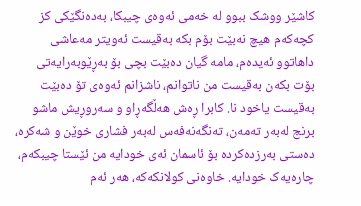کاشێر ووشک ببوو لە خەمی ئەوەی چیبکا، بەدەنگێکی کز کچەکەم هیچ نەبێت بۆم بکە بەقیست ئەویتر مەعاشی داهاتوو ئەیدەم، مامە گیان دەبێت بچی بۆ بەڕێوبەرایەتی بۆت بکەن بەقیست من ناتوانم، ناشزانم ئەوەی تۆ دەبێت بەقیست یاخود نا. کابرا ڕەش هەڵگەڕاو و سەروڕیش ماشو برنج لەبەر تەمەن، تەنگەنەفەس لەبەر فشاری خوێن و شەکرە، دەستی بەرزدەکردە بۆ ئاسمان ئەی خودایە من ئێستا چیبکەم، چارەیەک خودایە. خاوەنی کولانکەکە، هەر ئەم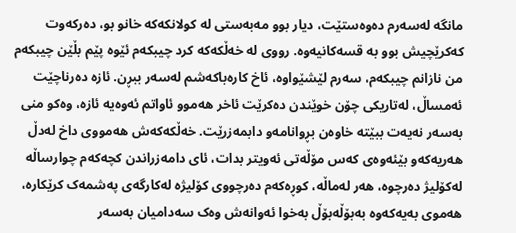مانگە لەسەرم دەوەستێت، دیار بوو مەبەستی لە کولانکەکە خانو بو، دەرکەوت کەکرێچیش بوو بە قسەکانیەوە. رووی لە خەڵکەکە کرد چیبکەم ئێوە پێم بڵێن چیبکەم من نازانم چیبکەم، سەرم لێشێواوە، ئاخ کارەباکەشم لەسەر ببڕن. ئازە دەرناچێت ئەمساڵ، لەتاریکی چۆن خوێندن دەکرێت ئاخر هەموو ئاواتم ئەوەیە ئازە، وەکو منی بەسەر نەیەت ببێتە خاوەن بڕوانامەو دابمەزرێت. خەڵکەکەش هەمووی داخ لەدڵ هەریەکەو بێئەوەی کەس مۆڵەتی ئەویتر بدات، ئای دامەزراندن کچەکەم چوارساڵە لەکۆلیژ دەرچوە، هەر لەماڵە، کوڕەکەم دەرچووی کۆلیژە لەکارگەی پەشمەک کرێکارە، هەموی بەیەکەوە بەبۆڵەبۆڵ بەخوا ئەوانەش وەک سەدامیان بەسەر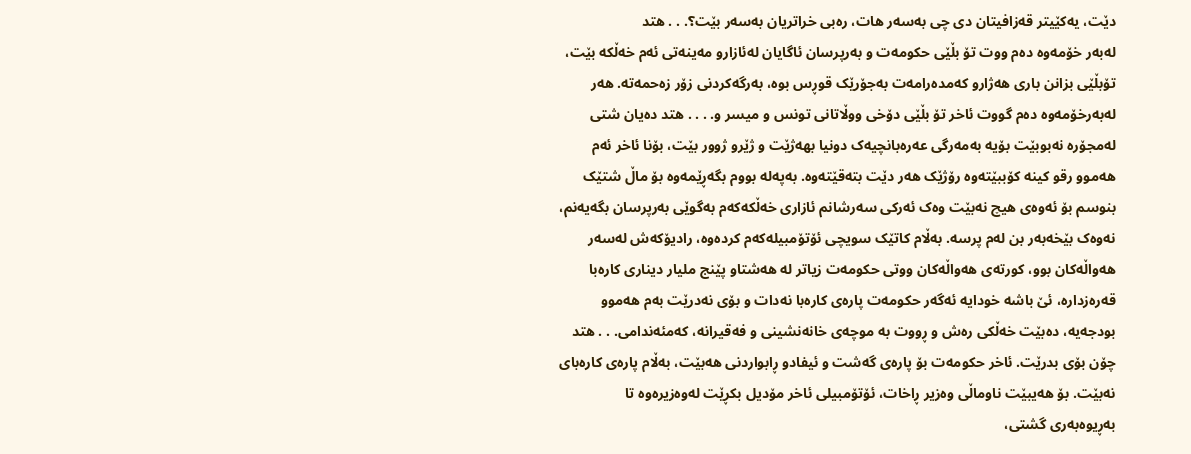دێت، یەکێیتر قەزافیتان دی چی بەسەر هات، رەبی خراتریان بەسەر بێت؟. . . هتد
لەبەر خۆمەوە دەم ووت تۆ بڵێی حکومەت و بەرپرسان ئاگایان لەئازارو مەینەتی ئەم خەڵکە بێت، تۆبڵێی بزانن باری هەژارو کەمدەرامەت بەجۆرێک قوڕس بوە، بەرگەکردنی زۆر زەحمەتە. هەر لەبەرخۆمەوە دەم گووت ئاخر تۆ بڵێی دۆخی ووڵاتانی تونس و میسر و. . . . هتد دەیان شتی لەمجۆرە نەبوبێت بۆیە بەمەرگی عەرەبانچیەک دونیا بهەژێت و ژێرو ژوور بێت، بۆنا ئاخر ئەم هەموو رقو کینە کۆببێتەوە رۆژێک هەر دێت بتەقێتەوە. بەپەلە بووم بگەڕێمەوە بۆ ماڵ شتێک بنوسم بۆ ئەوەی هیچ نەبێت وەک ئەرکی سەرشانم ئازاری خەڵکەکەم بەگوێی بەرپرسان بگەیەنم، نەوەک بێخەبەر بن لەم پرسە. بەڵام کاتێک سویچی ئۆتۆمبیلەکەم کردەوە، رادیۆکەش لەسەر هەواڵەکان بوو، کورتەی هەواڵەکان ووتی حکومەت زیاتر لە هەشتاو پێنج ملیار دیناری کارەبا قەرەزدارە، ئێ باشە خودایە ئەگەر حکومەت پارەی کارەبا نەدات و بۆی نەدرێت بەم هەموو بودجەیە، دەبێت خەڵکی رەش و ڕووت بە موچەی خانەنشینی و فەقیرانە، کەمئەندامی. . . هتد چۆن بۆی بدرێت. ئاخر حکومەت بۆ پارەی گەشت و ئیفادو ڕابواردنی هەبێت، بەڵام پارەی کارەبای نەبێت. بۆ هەیبێت ناوماڵی وەزیر ڕاخات، ئۆتۆمبیلی ئاخر مۆدیل بکڕێت لەوەزیرەوە تا بەڕیوەبەری گشتی،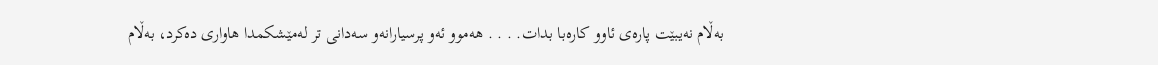بەڵام نەیبێت پارەی ئاوو کارەبا بدات. . . . هەموو ئەو پرسیارانەو سەدانی تر لەمێشکمدا هاواری دەکرد، بەڵام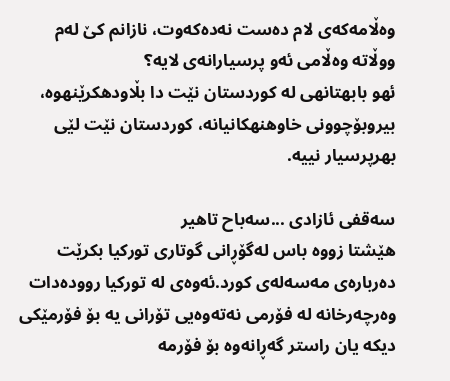وەڵامەکەی لام دەست نەدەکەوت، نازانم کێ لەم ووڵاتە وەڵامی ئەو پرسیارانەی لایە؟
ئهو بابهتانهی له کوردستان نێت دا بڵاودهکرێنهوه، بیروبۆچوونی خاوهنهکانیانه، کوردستان نێت لێی بهرپرسیار نییه.

سەقفی ئازادی ...سەباح تاهير
ھێشتا زووە باس لەگۆڕانی گوتاری تورکیا بکرێت دەربارەی مەسەلەی کورد.ئەوەی لە تورکیا روودەدات وەرچەرخانە لە فۆرمی نەتەوەیی تۆرانی یە بۆ فۆرمێکی دیکە یان راستر گەڕانەوە بۆ فۆرمە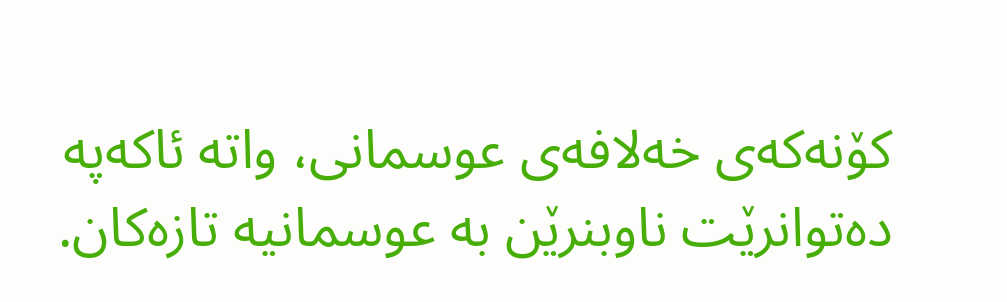کۆنەکەی خەلافەی عوسمانی، واتە ئاکەپە دەتوانرێت ناوبنرێن بە عوسمانیە تازەکان.